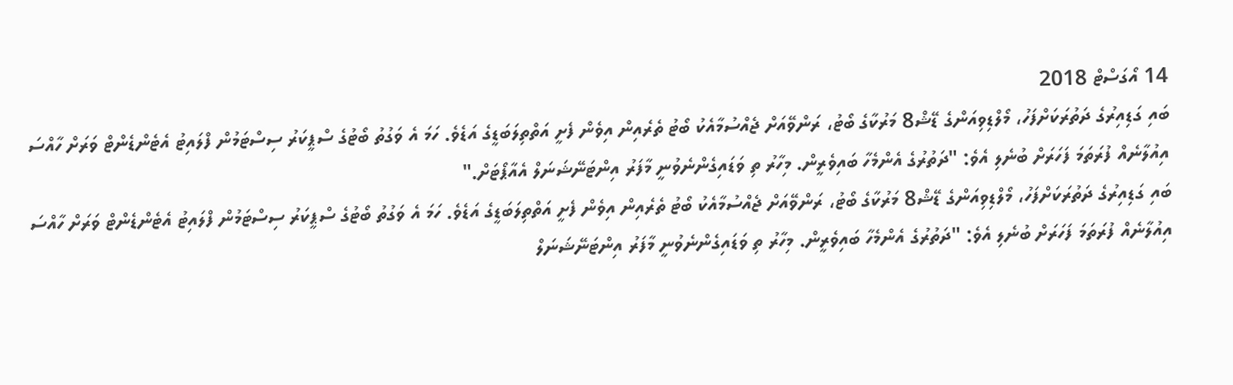14 އޯގަސްޓް 2018
ބައި ގަޑިއިރުގެ ދަތުރަކަށްފަހު، މޯލްޑިވިއަންގެ ޑޭޝް8 މަރުކާގެ ބޯޓު، ރަންވޭއަށް ޖެއްސުމާއެކު ބޯޓު ތެރެއިން އިވެން ފެށީ އަތްތިލަބަޑީގެ އަޑެވެ. ހަމަ އެ ވަގުތު ބޯޓުގެ ސްޕީކަރު ސިސްޓަމުން ފްލައިޓު އެޓެންޑެންޓް ވަރަށް ހާއްސަ އިއުލާނެއް ފުރަތަމަ ފަހަރަށް ބުނެލި އެވެ: "ދަތުރުގެ އެންމެހާ ބައިވެރީން. މިހާރު ތި ވަޑައިގެންނެވުނީ މާފަރު އިންޓަނޭޝަނަލް އެއާޕޯޓަށް."
ބައި ގަޑިއިރުގެ ދަތުރަކަށްފަހު، މޯލްޑިވިއަންގެ ޑޭޝް8 މަރުކާގެ ބޯޓު، ރަންވޭއަށް ޖެއްސުމާއެކު ބޯޓު ތެރެއިން އިވެން ފެށީ އަތްތިލަބަޑީގެ އަޑެވެ. ހަމަ އެ ވަގުތު ބޯޓުގެ ސްޕީކަރު ސިސްޓަމުން ފްލައިޓު އެޓެންޑެންޓް ވަރަށް ހާއްސަ އިއުލާނެއް ފުރަތަމަ ފަހަރަށް ބުނެލި އެވެ: "ދަތުރުގެ އެންމެހާ ބައިވެރީން. މިހާރު ތި ވަޑައިގެންނެވުނީ މާފަރު އިންޓަނޭޝަނަލް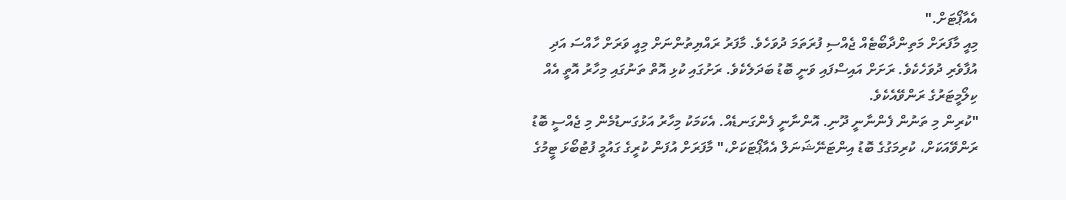އެއާޕޯޓަށް."
މިއީ މާފަރަށް މަތިންދާބޯޓެއް ޖެއްސި ފުރަތަމަ ދުވަހެވެ. މާފަރު ރައްޔިތުންނަށް މިއީ ވަރަށް ހާއްސަ އަދި އުފާވެރި ދުވަހެކެވެ. ރަށަށް އައިސްފައި ވަނީ ބޮޑު ބަދަލެކެވެ. ރަށުގައި ކުޅި އޮތް ތަނުގައި މިހާރު އޮތީ އެއް ކިލޯމީޓަރުގެ ރަންވޭއެކެވެ.
"ކުރިން މި ތަނުން ފެންނާނީ ދޫނި. އޮންނާނީ ފެންގަނޑެއް. އެކަމަކު މިހާރު އަޅުގަނޑުމެން މި ޖެއްސީ ބޮޑު ރަންވޭއަކަށް، ކުރިމަގުގެ ބޮޑު އިންޓަނޭޝަނަލް އެއާޕޯޓަކަށް،" މާފަރަށް އުފަން ކުރީގެ ގައުމީ ފުޓުބޯޅަ ޓީމުގެ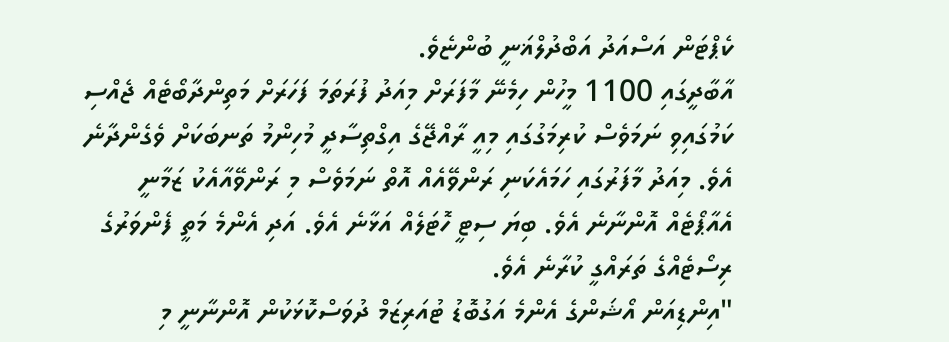ކެޕްޓަން އަސްއަދު އަބްދުލްޣަނީ ބުންޏެވެ.
އާބާދީގައި 1100 މީހުން ހިމެނޭ މާފަރަށް މިއަދު ފުރަތަމަ ފަހަރަށް މަތިންދާބޯޓެއް ޖެއްސި ކަމުގައިވި ނަމަވެސް ކުރިމަގުގައި މިއީ ރާއްޖޭގެ އިގްތިސާދީ މުހިންމު ތަނބަކަށް ވެގެންދާނެ އެވެ. މިއަދު މާފަރުގައި ހަމައެކަނި ރަންވޭއެއް އޮތް ނަމަވެސް މި ރަންވޭއާއެކު ޒަމާނީ އެއާޕޯޓެއް އޮންނާނެ އެވެ. ބިޔަ ސިޓީ ހޮޓަލެއް އަޅާނެ އެވެ. އަދި އެންމެ މަތީ ފެންވަރުގެ ރިސޯޓެއްގެ ތަރައްގީ ކުރާނެ އެވެ.
"އިންޑިއަން އޯޝަންގެ އެންމެ އަގުބޮޑު ޓުއަރިޒަމް ދުވަސްކޮޅަކުން އޮންނާނީ މި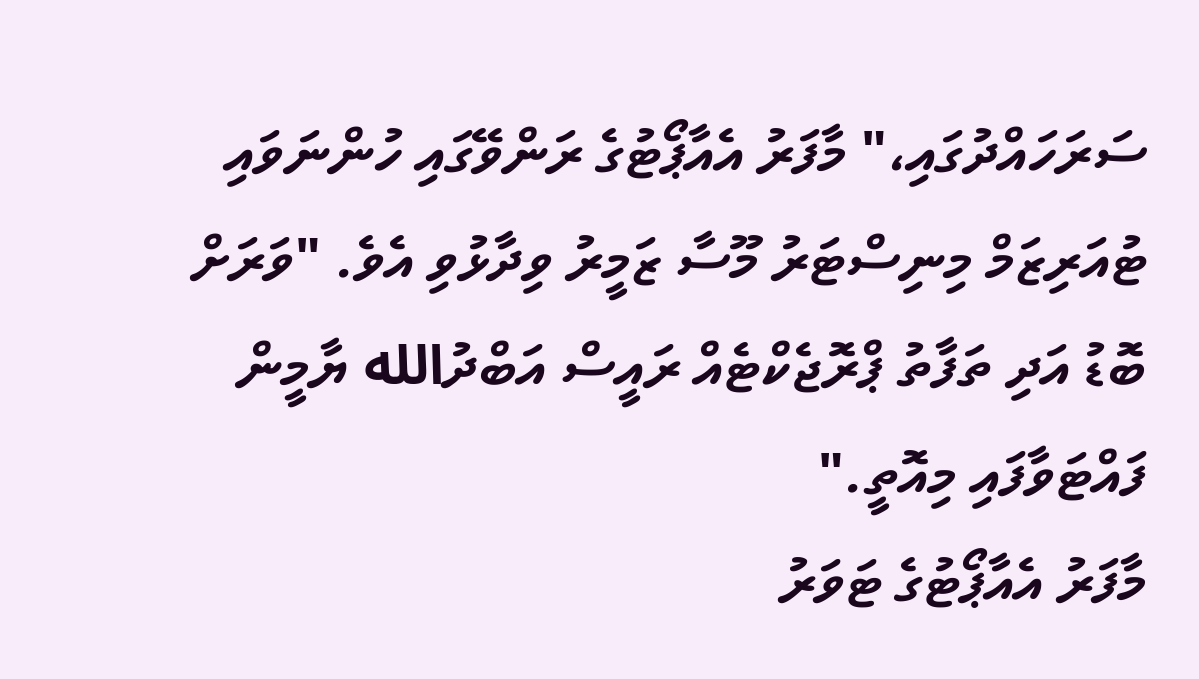ސަރަހައްދުގައި،" މާފަރު އެއާޕޯޓުގެ ރަންވޭގައި ހުންނަވައި ޓުއަރިޒަމް މިނިސްޓަރު މޫސާ ޒަމީރު ވިދާޅުވި އެވެ. "ވަރަށް ބޮޑު އަދި ތަފާތު ޕްރޮޖެކްޓެއް ރައީސް އަބްދުالله ޔާމީން ފައްޓަވާފައި މިއޮތީ."
މާފަރު އެއާޕޯޓުގެ ޓަވަރު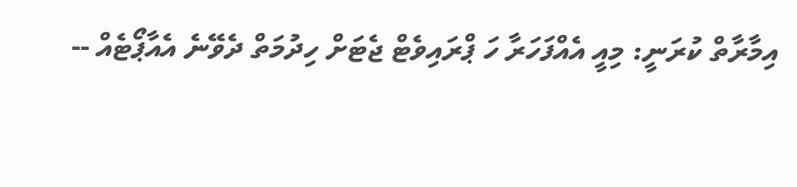އިމާރާތް ކުރަނީ: މިއީ އެއްފަހަރާ ހަ ޕްރައިވެޓް ޖެޓަށް ހިދުމަތް ދެވޭނެ އެއާޕޯޓެއް --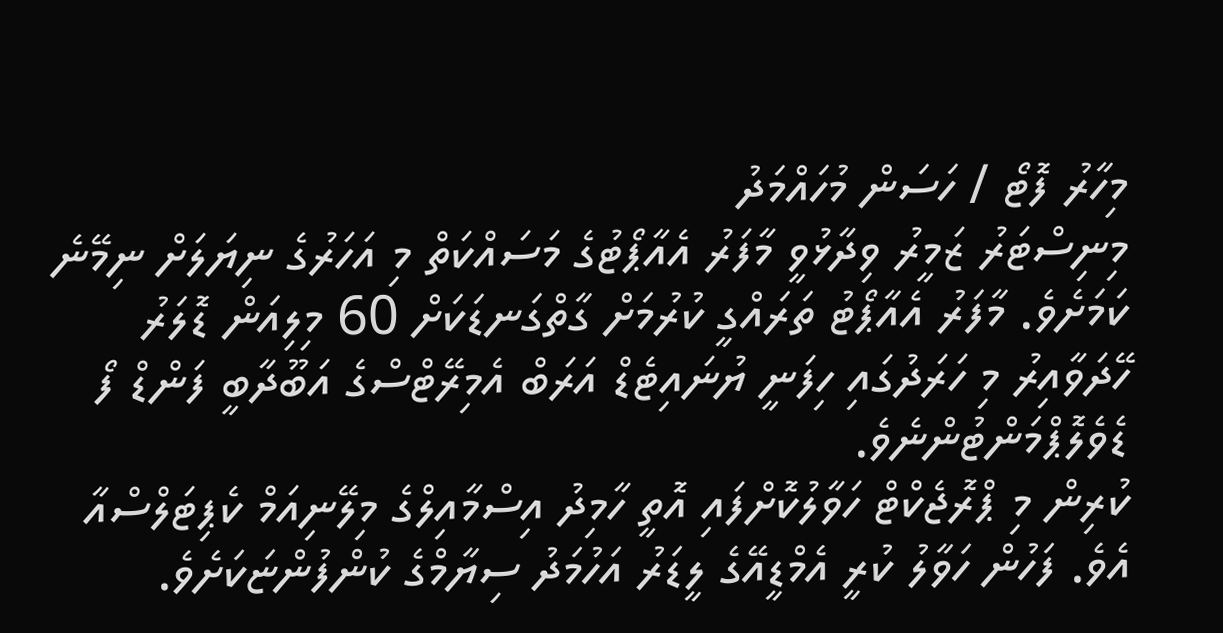މިހާރު ފޮޓޯ / ހަސަން މުހައްމަދު
މިނިސްޓަރު ޒަމީރު ވިދާޅުވީ މާފަރު އެއާޕޯޓުގެ މަސައްކަތް މި އަހަރުގެ ނިޔަލަށް ނިމޭނެ ކަމަށެވެ. މާފަރު އެއާޕޯޓު ތަރައްގީ ކުރުމަށް ގާތްގަނޑަކަށް 60 މިލިއަން ޑޮލަރު ހޭދަވާއިރު މި ހަރަދުގައި ހިފަނީ ޔުނައިޓެޑް އަރަބް އެމިރޭޓްސްގެ އަބޫދާބީ ފަންޑް ފޯ ޑެވެލޮޕްމަންޓުންނެވެ.
ކުރިން މި ޕްރޮޖެކްޓް ހަވާލުކޮށްފައި އޮތީ ހާމިދު އިސްމާއިލްގެ މިލޭނިއަމް ކެޕިޓަލްސްއާ އެވެ. ފަހުން ހަވާލު ކުރީ އެމްޑީއޭގެ ލީޑަރު އަހުމަދު ސިޔާމްގެ ކުންފުންޏަކަށެވެ.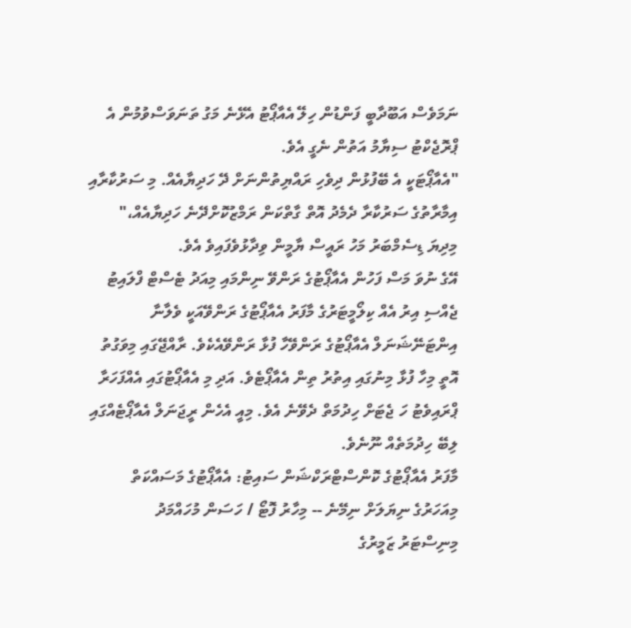ނަމަވެސް އަބޫދާބީ ފަންޑުން ހިލޭ އެއާޕޯޓު އެޅޭނެ މަގު ތަނަވަސްވުމުން އެ ޕްރޮޖެކްޓު ސިޔާމު އަތުން ނެގީ އެވެ.
"އެއާޕޯޓަކީ އެ ބޭފުޅުން ދިވެހި ރައްޔިތުންނަށް ދޭ ހަދިޔާއެއް. މި ސަރުކާރާއި އިމާރާތުގެ ސަރުކާރާ ދެމެދު އޮތް ގާތްކަން ރަމްޒުކޮށްދޭނެ ހަދިޔާއެއް،" މިދިޔަ ޑިސެމްބަރު މަހު ރައީސް ޔާމީން ވިދާޅުވެފައިވެ އެވެ.
އޭގެ ނުވަ މަސް ފަހުން އެއާޕޯޓުގެ ރަންވޭ ނިންމައި މިއަދު ޓެސްޓް ފްލައިޓު ޖެއްސި އިރު އެއް ކިލޯމީޓަރުގެ މާފަރު އެއާޕޯޓުގެ ރަންވޭއަކީ ވެލާނާ އިންޓަނޭޝަނަލް އެއާޕޯޓުގެ ރަންވޭހާ ފުޅާ ރަންވޭއެކެވެ. ރާއްޖޭގައި މިވަގުތު އޮތީ މިހާ ފުޅާ މިނުގައި އިތުރު ތިން އެއާޕޯޓެވެ. އަދި މި އެއާޕޯޓުގައި އެއްފަހަރާ ޕްރައިވެޓު ހަ ޖެޓަށް ހިދުމަތް ދެވޭނެ އެވެ. މިއީ އެހެން ރީޖަނަލް އެއާޕޯޓެއްގައި ލިބޭ ހިދުމަތެއް ނޫނެވެ.
މާފަރު އެއާޕޯޓުގެ ކޮންސްޓްރަކްޝަން ސައިޓު: އެއާޕޯޓުގެ މަސައްކަތް މިއަހަރުގެ ނިޔަލަށް ނިމޭނެ -- މިހާރު ފޮޓޯ / ހަސަން މުހައްމަދު
މިނިސްޓަރު ޒަމީރުގެ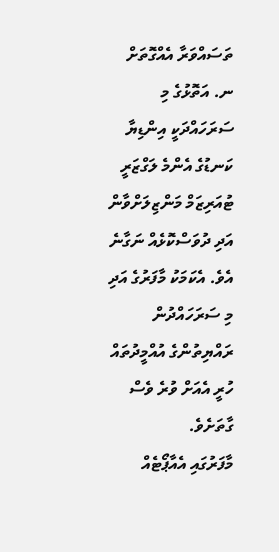ތަސައްވަރާ އެއްގޮތަށް ނ. އަތޮޅުގެ މި ސަރަހައްދަކީ އިންޑިޔާ ކަނޑުގެ އެންމެ ލަގްޒަރީ ޓުއަރިޒަމް މަންޒިލަށްވާން އަދި ދުވަސްކޮޅެއް ނަގާނެ އެވެ. އެކަމަކު މާފަރުގެ އަދި މި ސަރަހައްދުން ރައްޔިތުންގެ އުއްމީދުތައް ހުރީ އެއަށް ވުރެ ވެސް ގާތަށެވެ.
މާފަރުގައި އެއާޕޯޓެއް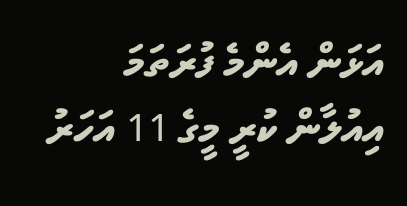އަޅަން އެންމެ ފުރަތަމަ އިއުލާން ކުރީ މީގެ 11 އަހަރު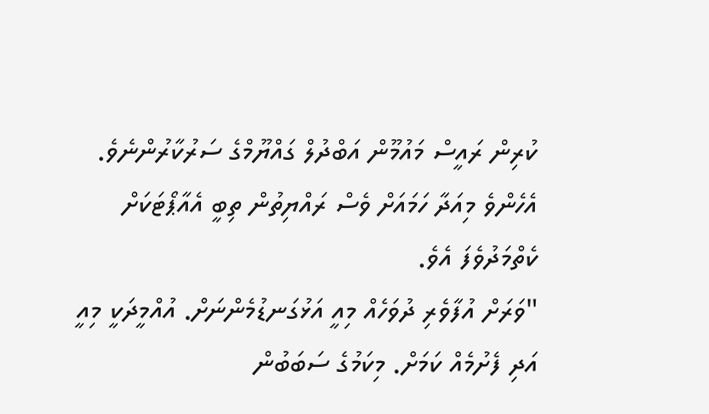ކުރިން ރައީސް މައުމޫން އަބްދުލް ގައްޔޫމްގެ ސަރުކާރުންނެވެ. އެހެންވެ މިއަދާ ހަމައަށް ވެސް ރައްޔިތުން ތިބީ އެއާޕޯޓަކަށް ކެތްމަދުވެފަ އެވެ.
"ވަރަށް އުފާވެރި ދުވަހެއް މިއީ އަޅުގަނޑުމެންނަށް. އުއްމީދަކީ މިއީ އަދި ފެށުމެއް ކަމަށް. މިކަމުގެ ސަބަބުން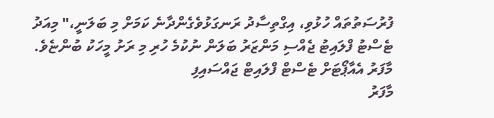ފުރުސަތުތައް ހުޅުވި، އިގްތިސާދު ރަނގަޅުވެގެންދާނެ ކަމަށް މި ބަލަނީ،" މިއަދު ޓެސްޓު ފްލައިޓު ޖެއްސި މަންޒަރު ބަލަން ނުކުމެ ހުރި މި ރަށު މީހަކު ބުންޏެވެ.
މާފަރު އެއާޕޯޓަށް ޓެސްޓް ފްލައިޓް ޖައްސައިފި
މާފަރު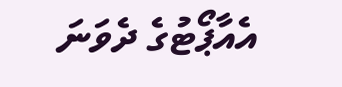އެއާޕޯޓުގެ ދެވަނަ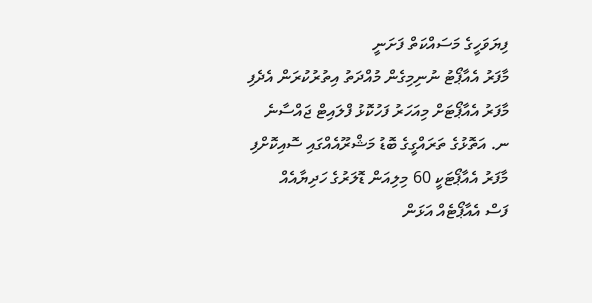ފިޔަވަހީގެ މަސައްކަތް ފަށަނީ
މާފަރު އެއާޕޯޓު ނުނިމިގެން މުއްދަތު އިތުރުކުރަން އެދެފި
މާފަރު އެއާޕޯޓަށް މިއަހަރު ފަހުކޮޅު ފްލައިޓް ޖައްސާނެ
ނ. އަތޮޅުގެ ތަރައްގީގެ ބޮޑު މަޝްރޫއެއްގައި ސޮއިކޮށްފި
މާފަރު އެއާޕޯޓަކީ 60 މިލިއަން ޑޮލަރުގެ ހަދިޔާއެއް
ފަސް އެއާޕޯޓެއް އަޅަން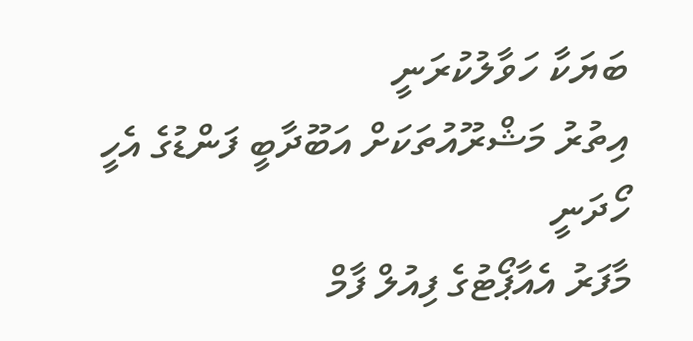ބަޔަކާ ހަވާލުކުރަނީ
އިތުރު މަޝްރޫއުތަކަށް އަބޫދާބީ ފަންޑުގެ އެހީ ހޯދަނީ
މާފަރު އެއާޕޯޓުގެ ފިއުލް ފާމް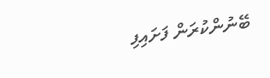ބޭނުންކުރަން ފަށައިފި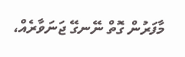މާފަރުން ގޮތް ނޭނގޭ ޖަނަވާރެއް،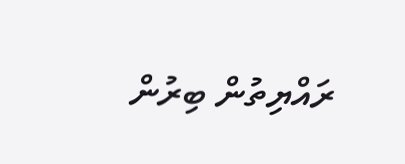ރައްޔިތުން ބިރުން